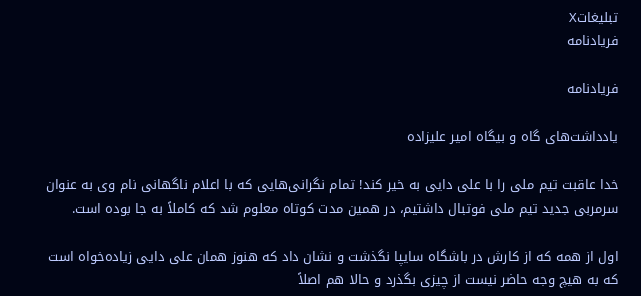تبليغاتX
فریادنامه

فریادنامه

یادداشت‌های گاه ‌و بیگاه امیر علیزاده

خدا عاقبت تیم ملی را با علی دایی به خیر کند! تمام نگرانی‌هایی که با اعلام ناگهانی نام وی به عنوان سرمربی جدید تیم ملی فوتبال داشتیم، در همین مدت کوتاه معلوم شد که کاملاً به جا بوده است.

اول از همه که از کارش در باشگاه سایپا نگذشت و نشان داد که هنوز همان علی دایی زیاده‌خواه است که به هیچ وجه حاضر نیست از چیزی بگذرد و حالا هم اصلاً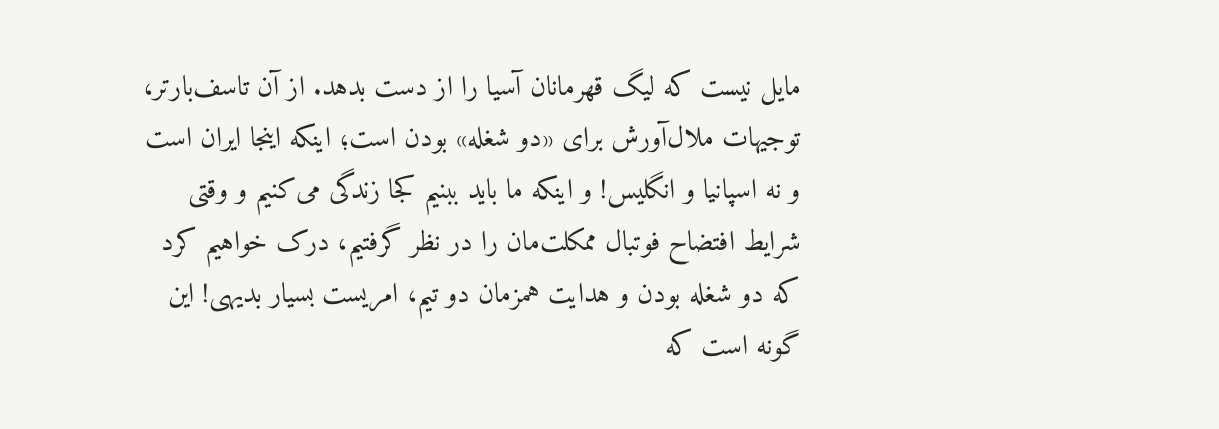مایل نیست که لیگ قهرمانان آسیا را از دست بدهد. از آن تاسف‌بارتر، توجیهات ملال‌آورش برای «دو شغله» بودن است؛ اینکه اینجا ایران است و نه اسپانیا و انگلیس! و اینکه ما باید ببنیم کجا زندگی می‌کنیم و وقتی شرایط افتضاح فوتبال ممکلت‌مان را در نظر گرفتیم، درک خواهیم کرد که دو شغله بودن و هدایت همزمان دو تیم، امریست بسیار بدیهی! این گونه است که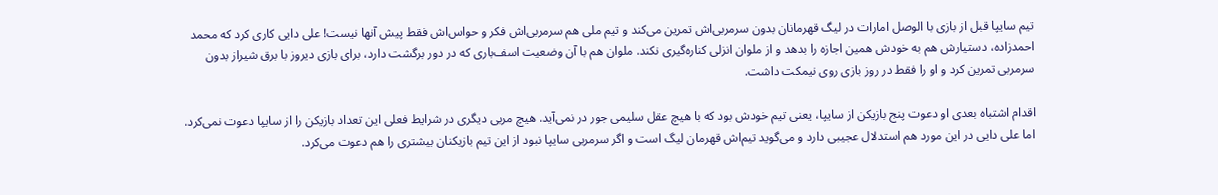تیم سایپا قبل از بازی با الوصل امارات در لیگ قهرمانان بدون سرمربی‌اش تمرین می‌کند و تیم ملی هم سرمربی‌اش فکر و حواس‌اش فقط پیش آنها نیست! علی دایی کاری کرد که محمد احمدزاده، دستیارش هم به خودش همین اجازه را بدهد و از ملوان انزلی کناره‌گیری نکند. ملوان هم با آن وضعیت اسف‌باری که در دور برگشت دارد، برای بازی دیروز با برق شیراز بدون سرمربی تمرین کرد و او را فقط در روز بازی روی نیمکت داشت.

اقدام اشتباه بعدی او دعوت پنج بازیکن از سایپا،‌ یعنی تیم خودش بود که با هیچ عقل سلیمی جور در نمی‌آید. هیچ مربی دیگری در شرایط فعلی این تعداد بازیکن را از سایپا دعوت نمی‌کرد. اما علی دایی در این مورد هم استدلال عجیبی دارد و می‌گوید تیم‌اش قهرمان لیگ است و اگر سرمربی سایپا نبود از این تیم بازیکنان بیشتری را هم دعوت می‌کرد.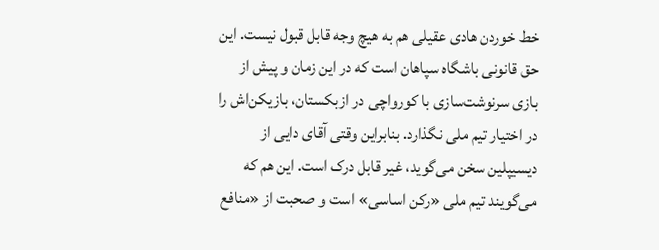خط خوردن هادی عقیلی هم به هیچ وجه قابل قبول نیست. این حق قانونی باشگاه سپاهان است که در این زمان و پیش از بازی سرنوشت‌سازی با كورواچی در ازبکستان، ‌بازیکن‌اش را در اختیار تیم ملی نگذارد. بنابراین وقتی آقای دایی از دیسیپلین سخن می‌گوید، غیر قابل درک است. این هم که می‌گویند تیم ملی «رکن اساسی» است و صحبت از «منافع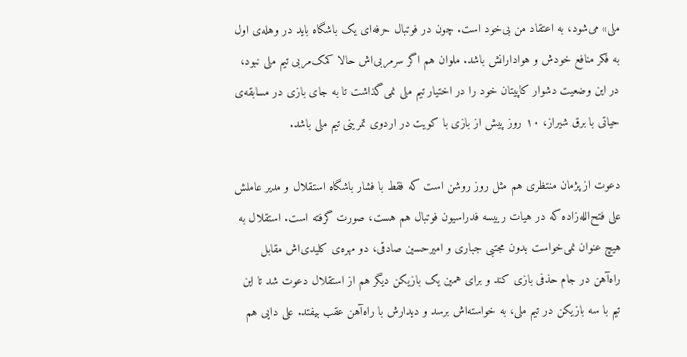ملی» می‌شود، به اعتقاد من بی‌خود است. چون در فوتبال حرفه‌ای یک باشگاه باید در وهله‌ی اول به فکر منافع خودش و هوادارانش باشد. ملوان هم اگر سرمربی‌اش حالا کمک‌مربی تیم ملی نبود، در این وضعیت دشوار کاپیتان خود را در اختیار تیم ملی نمی‌گذاشت تا به جای بازی در مسابقه‌ی حیاتی با برق شیراز، ۱۰ روز پیش از بازی با کویت در اردوی تمرینی تیم ملی باشد.

دعوت از پژمان منتظری هم مثل روز روشن است که فقط با فشار باشگاه استقلال و مدیر عاملش علی فتح‌الله‌زاده که در هیات رییسه فدراسیون فوتبال هم هست، صورت گرفته است. استقلال به هیچ عنوان نمی‌خواست بدون مجتبی جباری و امیرحسین صادقی، دو مهره‌ی کلیدی‌اش مقابل راه‌آهن در جام حذفی بازی‌ کند و برای همین یک بازیکن دیگر هم از استقلال دعوت شد تا این تیم با سه بازیکن در تیم ملی، به خواسته‌اش برسد و دیدارش با راه‌آهن عقب بیفتد. علی دایی هم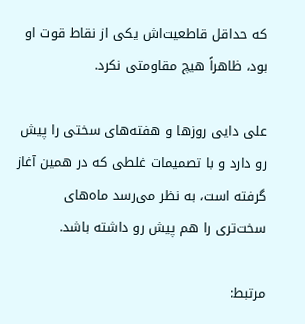که حداقل قاطعیت‌اش یکی از نقاط قوت او بود، ظاهراً هیچ مقاومتی نکرد.

علی دایی روزها و هفته‌های سختی را پیش رو دارد و با تصمیمات غلطی که در همین آغاز گرفته‌ است، به نظر می‌رسد ماه‌های سخت‌تری را هم پیش رو داشته باشد.

مرتبط: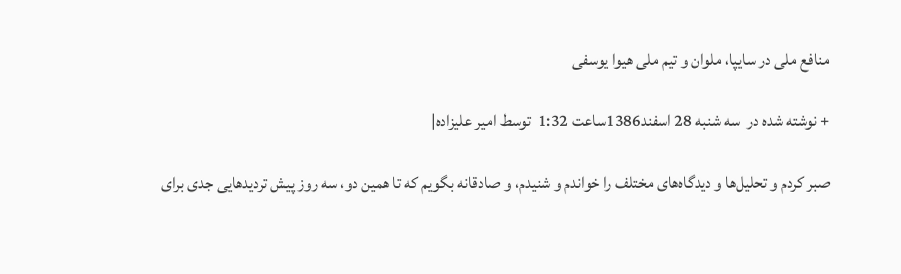منافع ملی در سايپا، ملوان و تيم ملی هیوا یوسفی

+ نوشته شده در  سه شنبه 28 اسفند1386ساعت 1:32  توسط امیر علیزاده|

صبر کردم و تحلیل‌ها و دیدگاه‌های مختلف را خواندم و شنیدم، و صادقانه بگویم که تا همین دو، سه روز پیش تردیدهایی جدی برای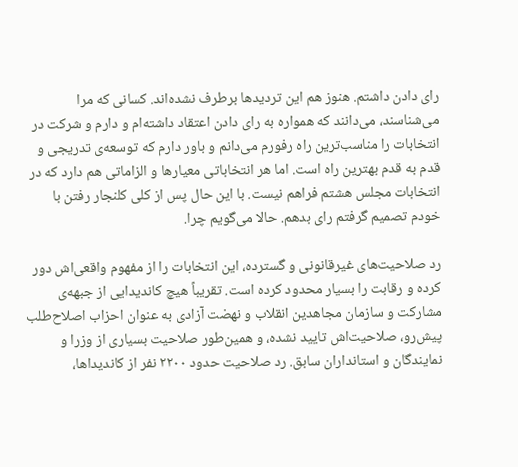رای دادن داشتم. هنوز هم این تردیدها برطرف نشده‌اند. کسانی که مرا می‌شناسند، می‌دانند که همواره به رای دادن اعتقاد داشته‌ام و دارم و شرکت در انتخابات را مناسب‌ترین راه رفورم می‌دانم و باور دارم که توسعه‌ی تدریجی و قدم به قدم بهترین راه است. اما هر انتخاباتی معیار‌ها و الزاماتی هم دارد که در انتخابات مجلس هشتم فراهم نیست. با این حال پس از کلی کلنجار رفتن با خودم تصمیم گرفتم رای بدهم. حالا می‌گویم چرا.

رد صلاحیت‌های غیرقانونی و گسترده، این انتخابات را از مفهوم واقعی‌اش دور کرده و رقابت را بسیار محدود کرده است. تقریباً هیچ کاندیدایی از جبهه‌ی مشارکت و سازمان مجاهدین انقلاب و نهضت آزادی به عنوان احزاب اصلاح‌طلب پیش‌رو، صلاحیت‌اش تایید نشده، و همین‌طور صلاحیت بسیاری از وزرا و نمایندگان و استانداران سابق. رد صلاحیت حدود ۲۲۰۰ نفر از کاندیداها،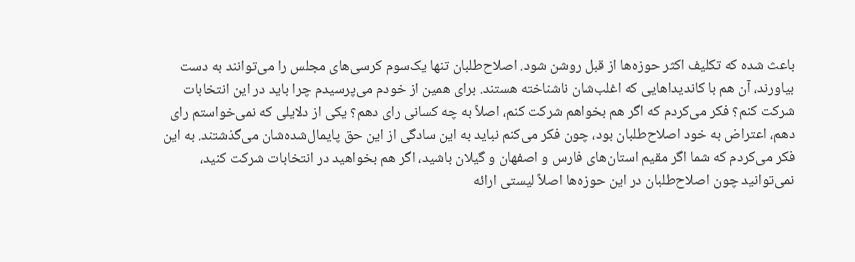باعث شده که تکلیف اکثر حوزه‌ها از قبل روشن شود. اصلاح‌طلبان تنها یک‌سوم کرسی‌های مجلس را می‌توانند به دست بیاورند، آن هم با کاندیداهایی که اغلب‌شان ناشناخته هستند. برای همین از خودم می‌پرسیدم چرا باید در این انتخابات شرکت کنم؟ فکر می‌کردم که اگر هم بخواهم شرکت کنم، اصلاً به چه کسانی رای دهم؟ یکی از دلایلی که نمی‌خواستم رای دهم، اعتراض به خود اصلاح‌طلبان بود، چون فکر می‌کنم نباید به این سادگی از این حق پایمال‌شده‌شان می‌گذشتند. به این فکر می‌کردم که شما اگر مقیم استان‌های فارس و اصفهان و گیلان باشید، اگر هم بخواهید در انتخابات شرکت کنید، نمی‌توانید چون اصلاح‌طلبان در این حوزه‌ها اصلاً لیستی ارائه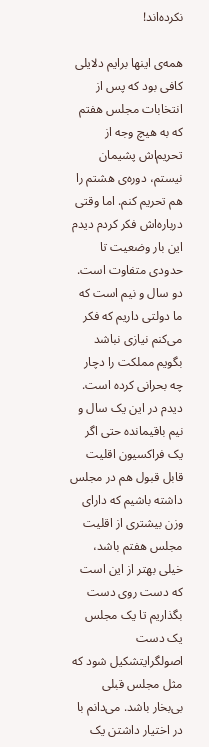نکرده‌اند!

همه‌ی اینها برایم دلایلی کافی بود که پس از انتخابات مجلس هفتم که به هیچ وجه از تحریم‌اش پشیمان نیستم، دوره‌ی هشتم را هم تحریم کنم. اما وقتی درباره‌اش فکر کردم دیدم این بار وضعیت تا حدودی متفاوت است. دو سال و نیم است که ما دولتی داریم که فکر می‌کنم نیازی نباشد بگویم مملکت را دچار چه بحرانی کرده است. دیدم در این یک سال و نیم باقیمانده حتی اگر یک فراکسیون اقلیت قابل قبول هم در مجلس داشته باشیم که دارای وزن بیشتری از اقلیت مجلس هفتم باشد، خیلی بهتر از این است که دست روی دست بگذاریم تا یک مجلس یک دست اصولگرایتشکیل شود که مثل مجلس قبلی بی‌بخار باشد. می‌دانم با در اختیار داشتن یک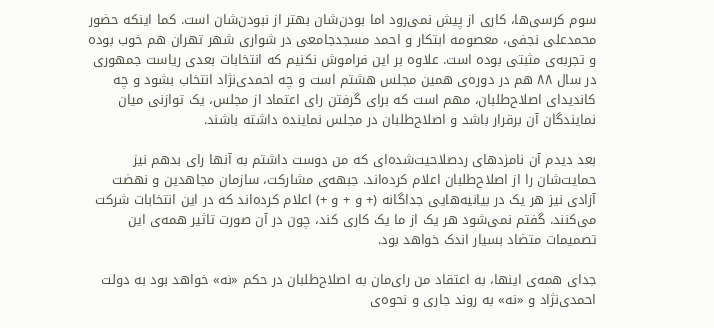سوم کرسی‌ها، کاری از پیش نمی‌رود اما بودن‌شان بهتر از نبودن‌شان است. کما اینکه حضور محمدعلی نجفی، معصومه ابتکار و احمد مسجدجامعی در شواری شهر تهران هم خوب بوده و تجربه‌ی مثبتی بوده است. علاوه بر این فراموش نکنیم که انتخابات بعدی ریاست جمهوری در سال ۸۸ هم در دوره‌ی همین مجلس هشتم است و چه احمدی‌نژاد انتخاب بشود و چه کاندیدای اصلاح‌طلبان، مهم است که برای گرفتن رای اعتماد از مجلس، یک توازنی میان نمایندگان آن برقرار باشد و اصلاح‌طلبان در مجلس نماینده داشته باشند.

بعد دیدم آن نامزدهای ردصلاحیت‌شده‌ای که من دوست داشتم به آنها رای بدهم نیز حمایت‌شان را از اصلاح‌طلبان اعلام کرد‌ه‌اند. جبهه‌ی مشارکت، سازمان مجاهدین و نهضت آزادی نیز هر یک در بیانیه‌هایی جداگانه (+ و + و +) اعلام کرده‌اند که در این انتخابات شرکت می‌کنند. گفتم نمی‌شود هر یک از ما یک کاری کند، چون در آن صورت تاثیر همه‌ی این تصمیمات متضاد بسیار اندک خواهد بود.

جدای همه‌ی اینها، به اعتقاد من رای‌مان به اصلاح‌طلبان در حکم «نه» خواهد بود به دولت احمدی‌نژاد و «نه» به روند جاری و نحوه‌ی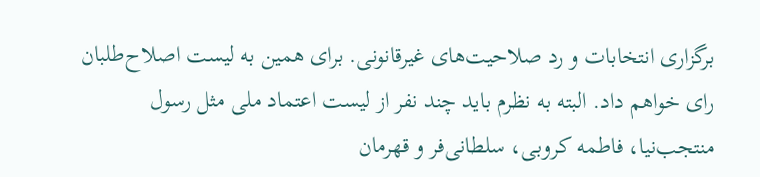برگزاری انتخابات و رد صلاحیت‌های غیرقانونی. برای همین به لیست اصلاح‌طلبان رای خواهم داد. البته به نظرم باید چند نفر از لیست اعتماد ملی مثل رسول منتجب‌نیا، فاطمه کروبی، سلطانی‌فر و قهرمان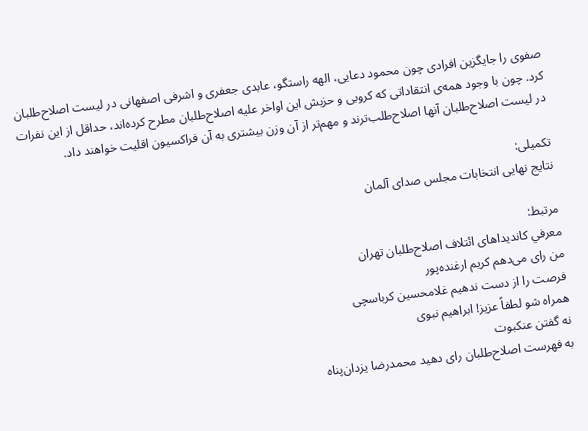صفوی را جایگزین افرادی چون محمود دعایی، الهه راستگو، عابدی جعفری و اشرفی اصفهانی در لیست اصلاح‌طلبان کرد. چون با وجود همه‌ی انتقاداتی که کروبی و حزبش این اواخر علیه اصلاح‌طلبان مطرح کرده‌اند، حداقل از این نفرات در لیست اصلاح‌طلبان آنها اصلاح‌طلب‌ترند و مهم‌تر از آن وزن بیشتری به آن فراکسیون اقلیت خواهند داد.

تکمیلی:
نتایج نهایی انتخابات مجلس صدای آلمان

مرتبط:
معرفي كانديداهای ائتلاف اصلاح‌طلبان تهران
من رای می‌دهم کریم ارغنده‌پور
فرصت را از دست ندهیم غلامحسین کرباسچی
همراه شو لطفاً عزیز! ابراهیم نبوی
نه گفتن عنکبوت
به فهرست اصلاح‌طلبان رای دهید محمدرضا یزدان‌پناه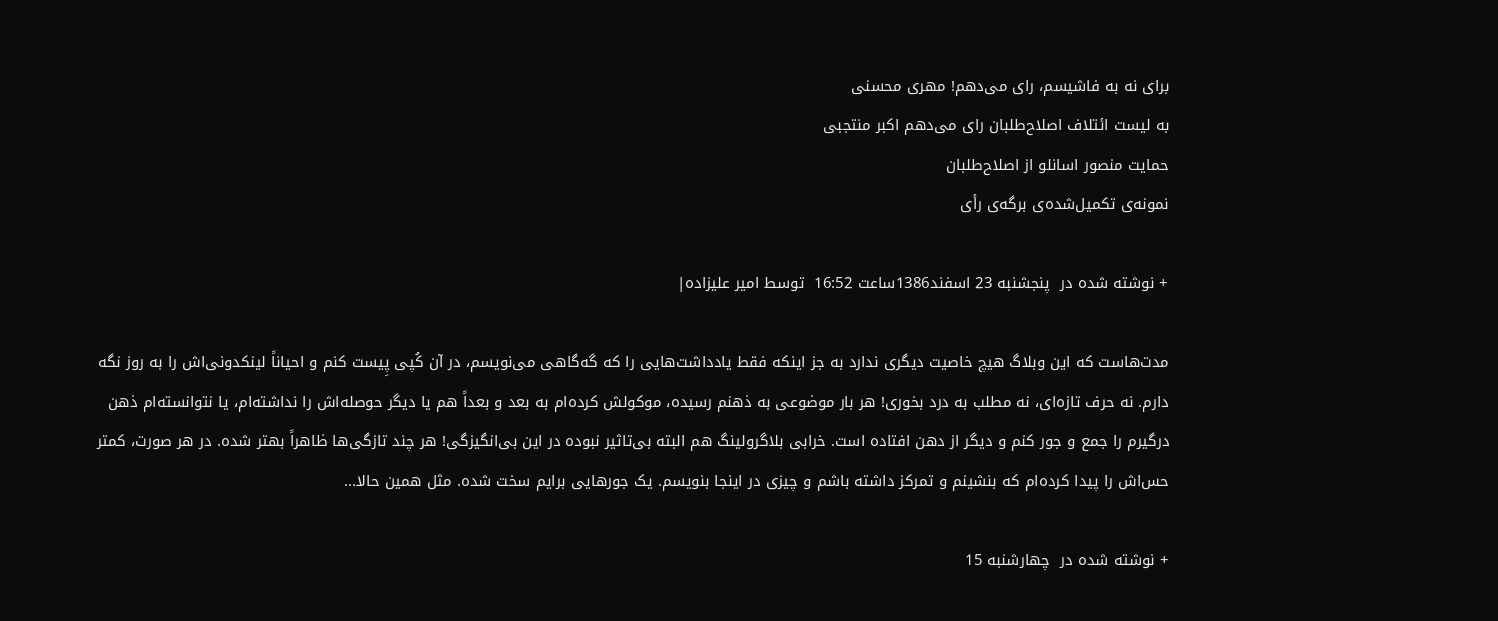برای نه به فاشیسم، رای می‌دهم! مهری محسنی
به لیست ائتلاف اصلاح‌طلبان رای می‌دهم اکبر منتجبی
حمایت منصور اسانلو از اصلاح‌طلبان
نمونه‌ی تكميل‌شده‌ی برگه‌ی رأی

+ نوشته شده در  پنجشنبه 23 اسفند1386ساعت 16:52  توسط امیر علیزاده|

مدت‌هاست که این وبلاگ هیچ خاصیت دیگری ندارد به جز اینکه فقط یادداشت‌هایی را که گه‌گاهی می‌نویسم، در آن کُپی‌ پِیست کنم و احیاناً لینکدونی‌اش را به روز نگه دارم. نه حرف تازه‌ای، نه مطلب به درد بخوری! هر بار موضوعی به ذهنم رسیده،‌ موکولش کرده‌ام به بعد و بعداً هم یا دیگر حوصله‌اش را نداشته‌ام، یا نتوانسته‌ام ذهن درگیرم را جمع و جور کنم و دیگر از دهن افتاده است. خرابی بلاگرولینگ هم البته بی‌تاثیر نبوده در این بی‌انگیزگی! هر چند تازگی‌ها ظاهراً بهتر شده. در هر صورت،‌ کمتر حس‌اش را پیدا کرده‌ام که بنشینم و تمرکز داشته باشم و چیزی در اینجا بنویسم. یک جورهایی برایم سخت شده. مثل همین حالا...

+ نوشته شده در  چهارشنبه 15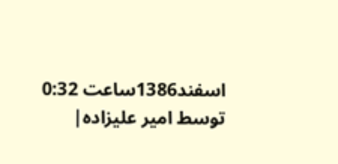اسفند1386ساعت 0:32  توسط امیر علیزاده|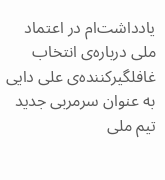یادداشت‌ام در اعتماد ملی درباره‌ی انتخاب غافلگیرکننده‌ی علی دایی به عنوان سرمربی جدید تیم ملی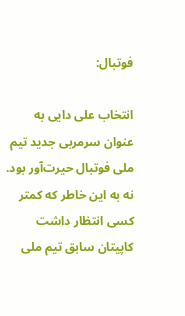فوتبال:

انتخاب علی دايی به عنوان سرمربی جديد تيم ملی فوتبال حيرت‌آور بود. نه به اين خاطر كه كمتر كسی انتظار داشت كاپيتان سابق تيم ملی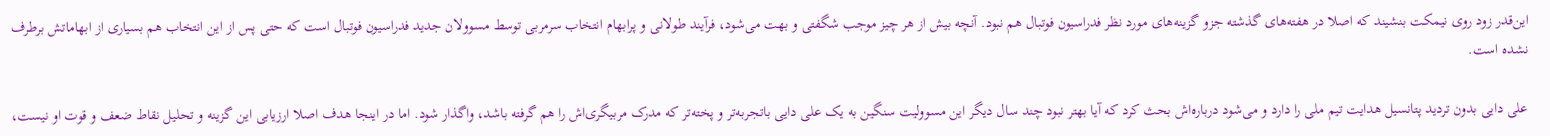اين‌قدر زود روی نيمكت بنشيند كه اصلا‌ در هفته‌های گذشته جزو گزينه‌های مورد نظر فدراسيون فوتبال هم نبود. آنچه بيش از هر چيز موجب شگفتی و بهت می‌شود، فرآيند طولا‌نی و پرابهام انتخاب سرمربی توسط مسوولا‌ن جديد فدراسيون فوتبال است كه حتی پس از اين انتخاب هم بسياری از ابهاماتش برطرف نشده است.

علی دايی بدون ترديد پتانسيل هدايت تيم ملی را دارد و می‌شود درباره‌اش بحث كرد كه آيا بهتر نبود چند سال ديگر اين مسووليت سنگين به يک علی دايی باتجربه‌تر و پخته‌تر كه مدرک مربيگری‌اش را هم گرفته باشد، واگذار شود. اما در اينجا هدف اصلا‌ ارزيابی اين گزينه و تحليل نقاط ضعف و قوت او نيست،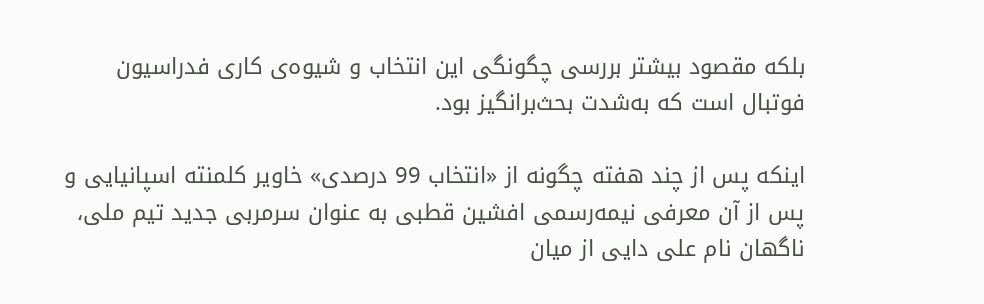بلكه مقصود بيشتر بررسی چگونگی اين انتخاب و شيوه‌ی كاری فدراسيون فوتبال است كه به‌شدت بحث‌برانگيز بود.

اينكه پس از چند هفته چگونه از «انتخاب 99 درصدی» خاوير كلمنته اسپانيايی و پس از آن معرفی نيمه‌رسمی افشين قطبی به عنوان سرمربی جديد تيم ملی، ناگهان نام علی دايی از ميان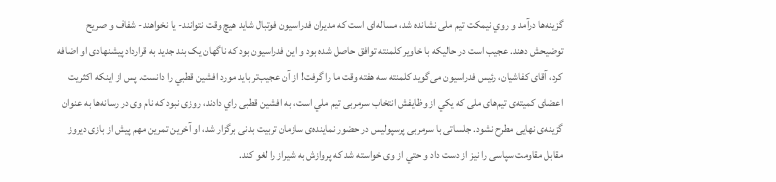گزينه‌ها درآمد و روي نيمكت تيم ملی نشانده شد، مساله‌ای است كه مديران فدراسيون فوتبال شايد هيچ وقت نتوانند- يا نخواهند- شفاف و صريح توضيحش دهند. عجيب است در حاليكه با خاوير كلمنته توافق حاصل شده بود و اين فدراسيون بود كه ناگهان يک بند جديد به قرارداد پيشنهادی او اضافه كرد، آقای كفاشيان، رئيس فدراسيون می‌گويد كلمنته سه هفته وقت ما را گرفت! از آن عجيب‌تر بايد مورد افشين قطبي را دانست. پس از اينكه اكثريت اعضای كميته‌ی تيم‌های ملی كه يكي از وظايفش انتخاب سرمربی تيم ملي است، به افشين قطبی راي دادند، روزی نبود كه نام وی در رسانه‌ها به عنوان گزينه‌ی نهايی مطرح نشود. جلساتی با سرمربی پرسپوليس در حضور نماينده‌ی سازمان تربيت بدنی برگزار شد، او آخرين تمرين مهم پيش از بازی ديروز مقابل مقاومت سپاسی را نيز از دست داد و حتي از وی خواسته شد كه پروازش به شيراز را لغو كند.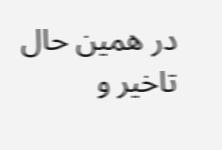در همين حال تاخير و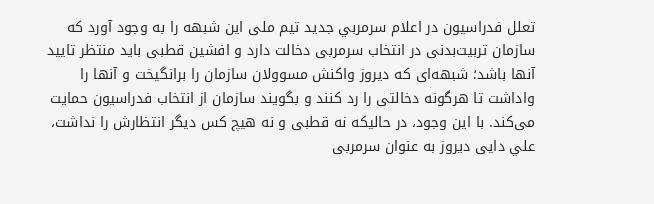تعلل فدراسيون در اعلا‌م سرمربي جديد تيم ملی اين شبهه را به وجود آورد كه سازمان تربيت‌بدنی در انتخاب سرمربی دخالت دارد و افشين قطبی بايد منتظر تاييد آنها باشد؛ شبهه‌ای كه ديروز واكنش مسوولا‌ن سازمان را برانگيخت و آنها را واداشت تا هرگونه دخالتی را رد كنند و بگويند سازمان از انتخاب فدراسيون حمايت می‌كند. با اين وجود، در حاليكه نه قطبی و نه هيچ كس ديگر انتظارش را نداشت، علي دايی ديروز به عنوان سرمربی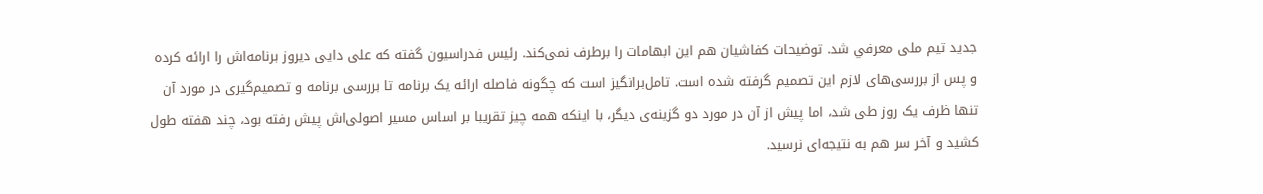جديد تيم ملی معرفي شد. توضيحات كفاشيان هم اين ابهامات را برطرف نمی‌كند. رئيس فدراسيون گفته كه علی دايی ديروز برنامه‌اش را ارائه كرده و پس از بررسی‌های لا‌زم اين تصميم گرفته شده است. تامل‌برانگيز است كه چگونه فاصله ارائه يک برنامه تا بررسی برنامه و تصميم‌گيری در مورد آن تنها ظرف يک روز طی شد، اما پيش از آن در مورد دو گزينه‌ی ديگر، با اينكه همه چيز تقريبا بر اساس مسير اصولی‌اش پيش رفته بود، چند هفته طول كشيد و آخر سر هم به نتيجه‌ای نرسيد.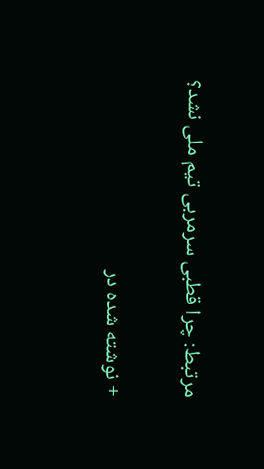مرتبط: چرا قطبی سرمربی تیم ملی نشد؟

+ نوشته شده در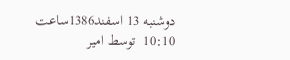دوشنبه 13 اسفند1386ساعت 10:10  توسط امیر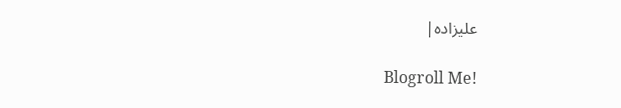علیزاده|

Blogroll Me!